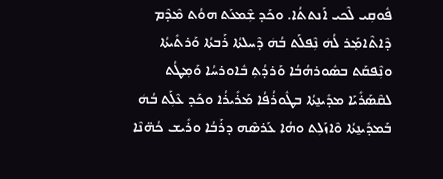ܦܽܘܩܼܝ ܠܶܟܝ ܐܰܢܬܬܳܐ. ܘܟܰܕ ܫܼܶܡܥܰܬ ܗܘܳܬ ܡܶܕܶܡ ܕܶܐܬܶܐܡ݂ܰܪ ܠܳܗܿ ܢܼܶܦܠܰܬ ܒܳܗܿ ܕܶܚܠܬܳܐ ܪܰܒܬܳܐ ܘܰܪܬܺܝܬܳܐ ܘܢܼܶܦܩܰܬ ܒܣܽܘܪܗܳܒܳܐ ܘܰܪܕܳܬܼ ܒܽܐܘܪܚܳܐ ܘܰܡ݂ܛܳܬ ܠܩܶܣܰܪܺܝܰܐ ܡܕܺܝܢ̱ܬܳܐ ܒܛܽܘܪܳܦܳܐ ܡܰܪܺܝܪܳܐ ܘܟܰܕ ܥܶܠܼܰܬ ܒܳܗܿ ܒܰܡܕܺܝܢ̱ܬܳܐ ܘܶܐܙܰܠܼܬ ܘܗܳܐ ܥܰܪܣܶܗ ܕܪܰܒܳܐ ܘܪܺܝܫ ܟܳܗ̈ܢܶܐ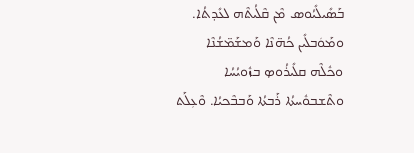ܒܰܣܺܝܠܺܝܳܘܣ ܡܶܢ ܩܶܠܳܝܬܶܗ ܠܥܺܕܬܳܐ. ܘܡܰܘܿܒܠܺܝܢ ܟܳܗ̈ܢܶܐ ܘܰܡܫܰܡ̈ܫܳܢܶܐ ܘܟܽܠܶܗ ܩܠܺܝܪܳܘܤ ܒܙܽܘܝܳܚܳܐ ܘܬܶܫܒܘܽܚܬܳܐ ܪܰܒܬܳܐ ܘܰܒܒܶܟܝܳܐ. ܘܶܥܼܠܰܬ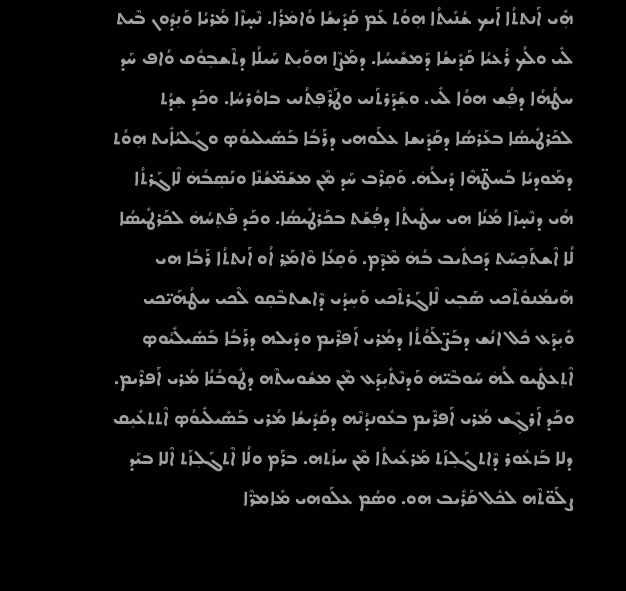ܗܼܺܝ ܐܰܢܬܬܳܐ ܐܰܝܟ ܫܳܢܺܝܬܳܐ ܗܼܘܳܬ ܥܰܡ ܩܰܕܺܝܫܳܐ ܘܳܐܡܿܪܳܐ. ܢܶܚ̣ܙܶܐ ܡܳܪܝܳܐ ܘܰܢܼܕܽܘܢ ܒܶܝܬ ܠܺܝ ܘܠܳܟ ܪܳܥܝܳܐ ܩܰܕܺܝܫܳܐ ܕܰܡܫܺܝܚܳܐ. ܕܡܰܨܶܐ ܗܘܰܝܼܬ ܚܰܝܠܳܐ ܕܬܶܫܒܼܘܽܩ ܘܳܐܦ ܚܰܕ ܚܛܳܗܳܐ ܕܦܼܳܫ ܗܘܳܐ ܠܺܝ. ܘܫܼܰܕܰܪܬܰܢܝ ܘܛܰܪܶܦܼܬܳܢܝ ܒܐܘܽܪܚܳܐ. ܘܟܰܕ ܫܼܕܳܬ ܠܟܰܪܛܺܝܣܳܐ ܒܥܰܪܣܳܐ ܕܩܰܕܺܝܫܐ ܥܠܰܘܗܝ ܕܪܰܒܳܐ ܒܰܣܺܝܠܝܘܳܤ ܘܓܰܠܝܳܐܺܝܬ ܗܼܘܳܬ ܕܡܰܘܕܝܳܐ ܒܰܚܛ̈ܗܶܐ ܕܺܝܠܳܗܿ. ܘܰܩܼܪܶܒ ܚܰܕ ܡܶܢ ܡܫܰܡ̈ܫܳܢܶܐ ܘܢܰܣܼܒܳܗܿ ܠܶܐܓܰܪܬܳܐ ܗܳܝ ܕܢܶܚ̣ܙܶܐ ܡܳܢܳܐ ܗܝ ܚܛܺܝܬܳܐ ܕܦܼܳܫܰܬ ܒܟܰܪܛܺܝܣܳܐ. ܘܟܰܕ ܦܰܬܼܚܳܗܿ ܠܟܰܪܛܺܝܣܳܐ ܠܳܐ ܐܶܫܬܰܟܼܚܰܬ ܕܰܟܬܺܝܒ ܒܳܗܿ ܡܶܕܶܡ. ܘܰܩܼܥܳܐ ܘܶܐܡ݂ܰܪ ܐܳܘ ܐܰܢܬܬܳܐ ܪܰܒܳܐ ܗܝ ܗܰܝܡܳܢܘܽܬܶܟܝ ܣܰܒܼܝ ܠܶܐܓܰܪܬܶܟܝ ܘܰܚܼܕܳܝ ܕܶܐܫܬܒܶܩܼܘ ܠܶܟܝ ܚܛܳܗܰܝ̈ܟܝ ܘܺܝܼܕܰܥ ܟܽܠ ܐܢܳܫ ܕܒܰܨ̈ܠܰܘܳܬܳܐ ܕܡܳܪܝ ܐܰܦܪܶܝܡ ܘܕܺܝܠܗ ܕܪܰܒܳܐ ܒܰܣܺܝܠܺܝܳܘܤ ܐܶܬܼܥܛܺܝܘ ܠܳܗܿ ܚܰܘܒܶܝ̈ܗܿ ܘܰܕܢܶܬܺܝܼܕܰܥ ܡܶܢ ܡܫܽܘܚܬܶܗ ܕܛܽܘܒܳܢܳܐ ܡܳܪܝ ܐܰܦܪܶܝܡ. ܘܟܰܕ ܐܰܪܓܼܶܫ ܡܳܪܝ ܐܰܦܪܶܝܡ ܒܥܽܘܢܕܳܢܶܗ ܕܩܰܕܺܝܫܳܐ ܡܳܪܝ ܒܰܣܺܝܠܺܝܘܳܤ ܐܶܬܬܥܺܝܼܩ ܕܠܐ ܒܰܙܥܽܘܪ ܕܶܐܬܓܰܠܼܙܰܬ ܡܰܪܥܺܝܬܳܐ ܡܶܢ ܚܙܳܬܗ. ܒܪܰܡ ܘܠܳܐ ܐܶܬܓܰܠܼܙܰܬ ܐܶܠܐ ܒܝܰܕ ܨܠܰܘ̈ܬܶܗ ܠܟܽܠ ܩܰܪܺܝܒ ܗܘ. ܘܣܳܡ ܥܠܰܘܗܝ ܡܺܐܡܪ̈ܶܐ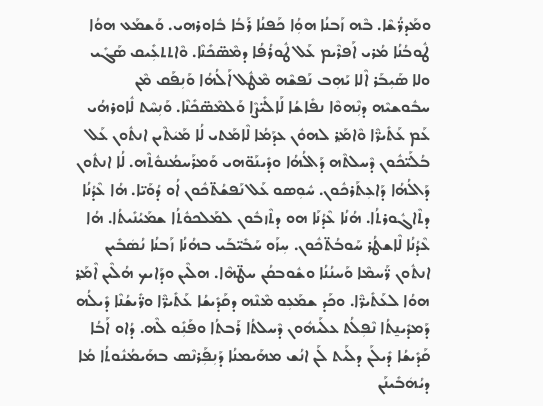ܘܡܰܕܪ̈ܳܫܶܐ. ܒܶܗ ܙܰܒܢܳܐ ܗܘܼܳܐ ܟܰܦܢܳܐ ܪܰܒܳܐ ܒܽܐܘܪܗܝ. ܘܰܫܡܰܥ ܗܘܳܐ ܛܽܘܒܳܢܳܐ ܡܳܪܝ ܐܰܦܪܶܝܡ ܥܰܠ ܛܽܘܪܳܦܳܐ ܕܡܶܣ̈ܟܺܢܶܐ. ܘܶܐܬܬܥܼܺܝܩ ܣܰܓܺܝ ܘܠܐ ܣܰܝܼܒܰܪ ܐܶܠܐ ܝܰܗܼܒ ܢܰܦܫܶܗ ܡܶܛܽܠ ܐܰܠܳܗܳܐ ܘܰܢܼܦܰܩ ܡܶܢ ܚܒܽܘܫܝܶܗ ܕܢܼܶܗܘܶܐ ܢܦܺܐܫܳܐ ܠܰܐܠܺܝ̈ܨܶܐ ܘܰܠܡܶܣ̈ܟܺܢܶܐ. ܘܰܢܼܚܶܬ ܠܽܐܘܪܗܳܝ ܥܰܡ ܥܰܬܺܝܪ̈ܶܐ ܘܶܐܡ݂ܰܪ ܠܗܘܽܢ ܥܕܰܡܳܐ ܠܶܐܡܰܬܝ ܠܳܐ ܡܰܝܿܬܶܝܢ ܐܢܬܽܘܢ ܥܰܠ ܒܳܠܰܝ̈ܟܽܘܢ ܕܶܚܠܬܶܗ ܕܰܐܠܳܗܳܐ ܘܕܺܝܢܰܘ̈ܗܝ ܘܰܡܪܰܚܡܳܢܘܽܬܶܗ. ܠܳܐ ܐܢܬܽܘܢ ܕܰܐܠܳܗܳܐ ܕܰܐܥܼܬܰܪܟܽܘܢ. ܚܽܘܼܣܘ ܥܰܠ ܢܰܦܫܳܬ̈ܟܽܘܢ ܐܳܘ ܕܳܘܰܝ̈ܐ. ܗܳܐ ܥܶܕܳܢܳܐ ܕܬܶܐܓܽܘܪܬܳܐ. ܗܳܢܳܐ ܥܶܕܳܢܰܐ ܗܘ ܕܬܶܙܒܽܘܢ ܠܡܰܠܟܘܽܬܳܐ ܫܡܰܝܳܢܺܝܬܳܐ. ܗܳܐ ܥܶܕܳܢܳܐ ܠܶܐܫܛܳܪ ܚܰܘܒܳܬ̈ܟܽܘܢ. ܚܼܙܰܘ ܚܰܒܺܝ̈ܒܰܝ ܒܗܳܢܳܐ ܙܰܒܢܳܐ ܢܳܣܿܒܺܝܢ ܐܢܬܽܘܢ ܪ̈ܰܚܡܶܐ ܘܰܚܢܳܢܳܐ ܘܫܽܘܒܩܳܢ ܚܛ̈ܗܶܐ. ܗܠܶܝܢ ܘܕܰܐܝܟ ܗܳܠܶܝܢ ܐܶܡ݂ܰܪ ܗܘܳܐ ܠܥܰܬܺܝܪ̈ܶܐ. ܘܟܰܕ ܫܡܰܥܼܘ ܡܶܢܶܗ ܕܩܰܕܺܝܫܳܐ ܥܰܬܺܝܪ̈ܶܐ ܘܪ̈ܺܝܫܳܢܶܐ ܕܺܝܠܳܗ ܕܰܡܕܺܝܢ̱ܬܳܐ ܢܶܦܼܠܳܬ ܥܠܰܝܗܽܘܢ ܕܶܚܠܬܳܐ ܪܰܒܬܳܐ ܘܦܰܢܼܺܘ ܠܶܗ. ܕܳܐܘ ܐܰܒܳܐ ܩܰܕܺܝܫܳܐ ܕܺܝܠܰܢ ܕܠܰܝܬ ܠܰܢ ܐܢܳܫ ܡܗܰܝܡܢܳܐ ܕܰܢܼܦܼܰܪܢܶܣ ܒܗܰܝܡܳܢܽܘܬܳܐ ܡܳܐ ܕܝܳܗܿܒܺܝܢܰܢ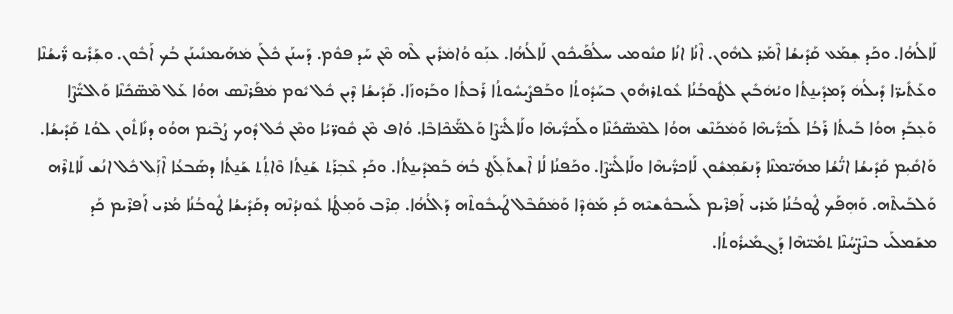ܠܰܐܠܳܗܳܐ. ܘܟܰܕ ܫܼܡܰܥ ܩܰܕܺܝܫܳܐ ܐܶܡ݂ܰܪ ܠܗܽܘܢ. ܐܶܢܳܐ ܐܢܳܐ ܩܢܽܘܡܝ ܚܠܳܦܰܝܟܽܘܢ ܠܰܐܠܳܗܳܐ. ܥܢܼܰܘ ܘܳܐܡܿܪܺܝܢ ܠܶܗ ܡܶܢ ܚܰܕ ܦܘܽܡ. ܕܰܚܢܰܢ ܟܽܠܰܢ ܡܿܗܰܝܡܢܺܝܢܰܢ ܒܳܟ ܐܰܒܽܘܢ. ܘܫܼܰܪܺܝܘ ܪ̈ܺܝܫܳܢܶܐ ܘܥܰܬܺܝܪ̈ܐ ܕܺܝܠܳܗܿ ܕܰܡܕܺܝܢ̱ܬܳܐ ܘܝܳܗܿܒܺܝܢ ܠܛܽܘܒܳܢܳܐ ܥܽܘܬܪܗܽܘܢ ܒܚܰܕܽܘܬܳܐ ܘܒܰܦܨܺܝܚܽܘܬܳܐ ܪܰܒܬܳܐ ܘܒܰܪܘܙܰܐ. ܩܰܕܺܝܫܳܐ ܕܶܝܢ ܟܽܠ ܝܽܘܡ ܡܿܦܰܪܢܶܣ ܗܘܳܐ ܥܰܠ ܡܶܣ̈ܟܺܢܶܐ ܘܰܐܠܝ̈ܺܨܶܐ ܘܰܥܼܒܰܕ ܗܘܳܐ ܒܰܝܬܳܐ ܪܰܒܳܐ ܠܰܟܪ̈ܺܝܗܶܐ ܘܰܡܿܟܰܢܶܫ ܗܘܳܐ ܠܡܶܣ̈ܟܺܢܶܐ ܘܠܰܟܪ̈ܺܝܗܶܐ ܘܠܰܐܠܺܝ̈ܨܶܐ ܘܰܠܡ̈ܰܟܶܐܒܶܐ. ܘܳܐܦ ܡܶܢ ܩܽܘܪ̈ܝܳܐ ܘܡܶܢ ܟܽܠ ܕܽܘܟ ܨܳܒܶܝܿܡ ܗܘܳܘ ܕܢܺܐܬܽܘܢ ܠܘܳܬ ܩܰܕܺܝܫܳܐ. ܘܰܐܩܺܝܼܡ ܩܰܕܺܝܫܳܐ ܐܢ̈ܳܫܳܐ ܡܗܰܝ̈ܡܢܶܐ ܕܰܢܫܰܡܼܫܽܘܢ ܠܰܐܟܪ̈ܺܝܗܶܐ ܘܠܰܐܠܺܝ̈ܨܶܐ. ܘܟܰܦܢܳܐ ܠܳܐ ܐܶܫܬܰܠܼܰܛ ܒܳܗܿ ܒܰܡܕܺܝܢ̱ܬܳܐ. ܘܟܰܕ ܥܶܒܼܪܰܬ ܫܰܢ̱ܬܳܐ ܘܶܐܬܼܳܬ ܫܰܢ̱ܬܳܐ ܕܣܰܒܥܳܐ ܐܶܙܼܰܠ ܟܽܠ ܐܢܳܫ ܠܰܐܬܪܶܗ ܘܰܠܒܰܝܬܶܗ. ܘܰܗܼܦܰܟ ܛܽܘܒܳܢܳܐ ܡܰܪܝ ܐܰܦܪܶܝܡ ܠܰܚܒܘܽܫܝܶܗ ܟܰܕ ܡܰܘܿܕܶܐ ܘܰܡܿܩܰܒܶܠ ܛܰܝܒܽܘܬܶܗ ܕܰܐܠܳܗܳܐ. ܩܼܪܶܒ ܘܰܡܼܛܳܐ ܥܽܘܢܕܳܢܶܗ ܕܩܰܕܺܝܫܳܐ ܛܽܘܒܳܢܳܐ ܡܳܪܝ ܐܰܦܪܶܝܡ ܟܰܕ ܡܫܰܡܠܰܝ ܒܢܶܨ̈ܚܳܢܶܐ ܬܡܺܝ̈ܗܶܐ ܕܰܓܡܺܝܪܽܘܬܳܐ.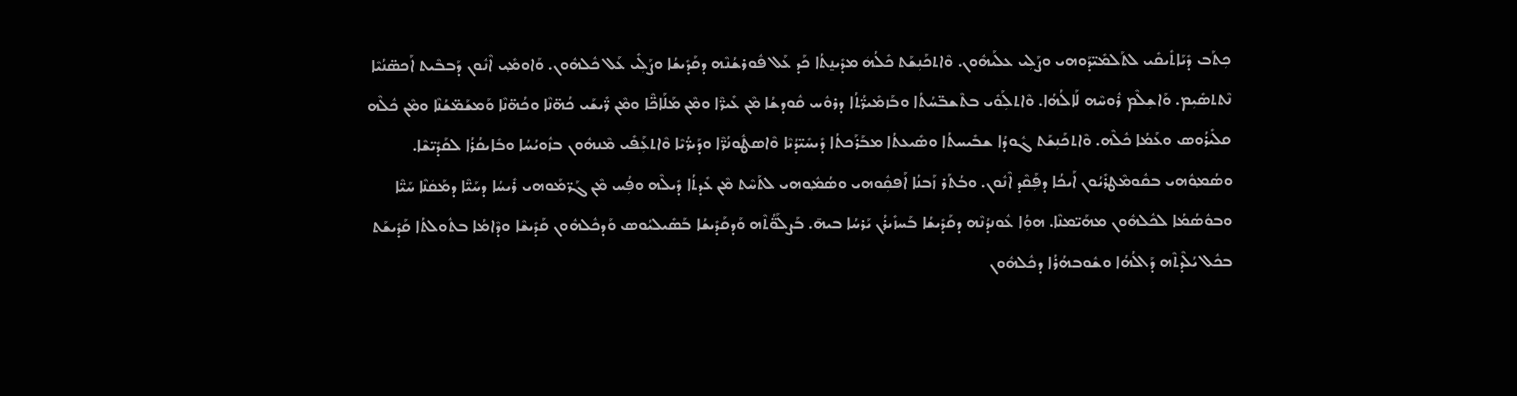ܟܼܬܰܒ ܕܺܝܰܐܬܺܝܩܺܝ ܠܬܰܠܡܺܝ̈ܕܰܘܗܝ ܘܨܰܠܼܝ ܥܠܰܝܗܽܘܢ. ܘܶܐܬܟܰܢܼܫܰܬ ܟܺܠܳܗܿ ܡܕܺܝܢ̱ܬܳܐ ܟܰܕ ܥܰܠ ܦܽܘܪܫܳܢܶܗ ܕܩܰܕܺܝܫܳܐ ܘܨܰܠܼܺܝ ܥܰܠ ܟܽܠܗܽܘܢ. ܘܰܐܘܡ݂ܺܝ ܐܶܢܽܘܢ ܕܰܒܒܶܝܬ ܐܰܟܣ̈ܢܳܝܶܐ ܢܶܬܬܣܺܝܼܡ. ܘܰܐܫܼܠܶܡ ܪܽܘܚܶܗ ܠܰܐܠܳܗܳܐ. ܘܶܐܬܠܼܰܘܺܝ ܒܬܶܫܒ̈ܚܳܬܳܐ ܘܒܰܙܡܺܝܪ̈ܳܬܳܐ ܕܪܘܽܚ ܩܽܘܕܫܳܐ ܡܶܢ ܥܺܝܪ̈ܶܐ ܘܡܶܢ ܡܰܠܰܐܟ̈ܶܐ ܘܡܶܢ ܪ̈ܺܝܫܰܝ ܟܳܗ̈ܢܶܐ ܘܟܳܗ̈ܢܶܐ ܘܰܡܫܰܡ̈ܫܳܢܶܐ ܘܡܶܢ ܟܽܠܶܗ ܩܠܺܝܪܳܘܣ ܘܥܰܡܳܐ ܟܽܠܶܗ. ܘܶܐܬܟܰܢܼܫܰܬ ܓܽܘܕܳܐ ܫܒܺܝܚܬܳܐ ܘܣܺܝܥܬܳܐ ܡܒܰܪܰܟܬܳܐ ܕܺܝܚܺܝ̈ܕܳܝܶܐ ܘܶܐܣܛܽܘܢܳܪ̈ܶܐ ܘܕܰܝܪ̈ܳܝܶܐ ܘܶܐܬܥܼܰܦܺܝ ܡܶܢܗܽܘܢ ܒܙܽܘܝܳܚܳܐ ܘܒܺܐܝܩܳܪܳܐ ܠܩܰܕܺܝ̈ܫܶܐ. ܘܣܳܡ݂ܘܽܗܝ ܒܩܽܘܡܶܛܪܺܝܳܘܢ ܐܰܝܟܳܐ ܕܦܼܰܩܶܕ ܐܶܢܽܘܢ. ܘܒܳܬܰܪ ܙܰܒܢܳܐ ܐܰܦܩܼܽܘܗܝ ܘܣܳܡ݂ܽܘܗܝ ܠܬܰܚܶܬ ܡܶܢ ܥܺܕܬܳܐ ܕܺܝܠܶܗ ܘܦܼܳܚ ܡܶܢ ܓܰܪ̈ܡܰܘܗܝ ܪܺܝܚܳܐ ܕܚܰܝ̈ܶܐ ܕܡܰܩܿܢܶܐ ܚܰܝ̈ܶܐ ܘܒܘܽܣܳܡܳܐ ܠܟܽܠܗܽܘܢ ܡܗܰܝ̈ܡܢܶܐ. ܗܘܼܳܐ ܥܽܘܢܕܳܢܶܗ ܕܩܰܕܺܝܫܳܐ ܒܰܚܙܺܝܪܳܢ ܝܰܪܚܳܐ ܒܝܗ̄. ܒܰܨܠܰܘ̈ܳܬܶܗ ܘܰܕܩܰܕܺܝܫܳܐ ܒܰܣܺܝܠܝܳܘܣ ܘܰܕܟܽܠܗܽܘܢ ܩܰܕܺܝܫܶܐ ܘܕܶܐܡܳܐ ܒܬܽܘܠܬܳܐ ܩܰܕܺܝܫܰܬ ܒܟܽܠ ܝܳܠܶܕܬܶܗ ܕܰܐܠܳܗܳܐ ܘܫܽܘܒܗܳܪܳܐ ܕܟܽܠܗܽܘܢ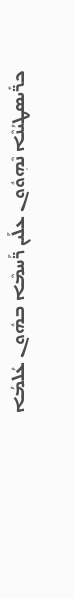ܟܪ̈ܺܝܣܛܝܳܢܶܐ ܢܶܗܼܘܽܘܢ ܥܠܰܝܢ ܪ̈ܰܚܡܶܐ ܒܗܽܘܢ ܥܳܠܡܳܐ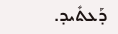ܕܰܥܬܺܝܕ.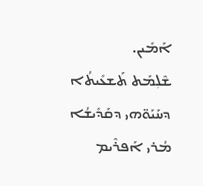ܐܰܡܺܝܢ.
ܫܶܠܼܡܰܬ ܬܰܫܥܺܝܬܳܐ ܕܚܰܝܰܘ̈ܗܝ ܕܩܰܕܺܝܫܳܐ ܡܳܪܝ ܐܰܦܪܶܝܡ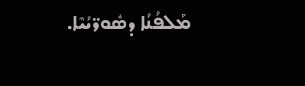ܡܰܠܦܳܢܳܐ ܕܣܽܘܪ̈ܝܳܝܶܐ.